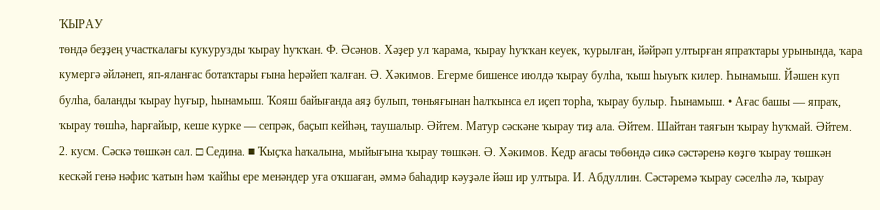ҠЫРАУ
төндә беҙҙең участкалағы кукурузды ҡырау һуҡҡан. Ф. Әсәнов. Хәҙер ул ҡарама, ҡырау һуҡҡан кеуек, ҡурылған, йәйрәп ултырған япраҡтары урынында, ҡара кумергә әйләнеп, яп-яланғас ботаҡтары ғына һерәйеп ҡалған. Ә. Хәкимов. Егерме бишенсе июлдә ҡырау булһа, ҡыш һыуыҡ килер. Һынамыш. Йәшен куп булһа, баланды ҡырау һуғыр, һынамыш. Ҡояш байығанда аяҙ булып, төньяғынан һалҡынса ел иҫеп торһа, ҡырау булыр. Һынамыш. • Ағас башы — япраҡ, ҡырау төшһә, һарғайыр, кеше курке — сепрәк, баҫып кейһәң, таушалыр. Әйтем. Матур сәскәне ҡырау тиҙ ала. Әйтем. Шайтан таяғын ҡырау һуҡмай. Әйтем.
2. кусм. Сәскә төшкән сал. □ Седина. ■ Ҡыҫҡа һаҡалына, мыйығына ҡырау төшкән. Ә. Хәкимов. Кедр ағасы төбөндә сикә сәстәренә көҙгө ҡырау төшкән кескәй генә нәфис ҡатын һәм ҡайһы ере менәндер уға оҡшаған, әммә баһадир кәуҙәле йәш ир ултыра. И. Абдуллин. Сәстәремә ҡырау сәселһә лә, ҡырау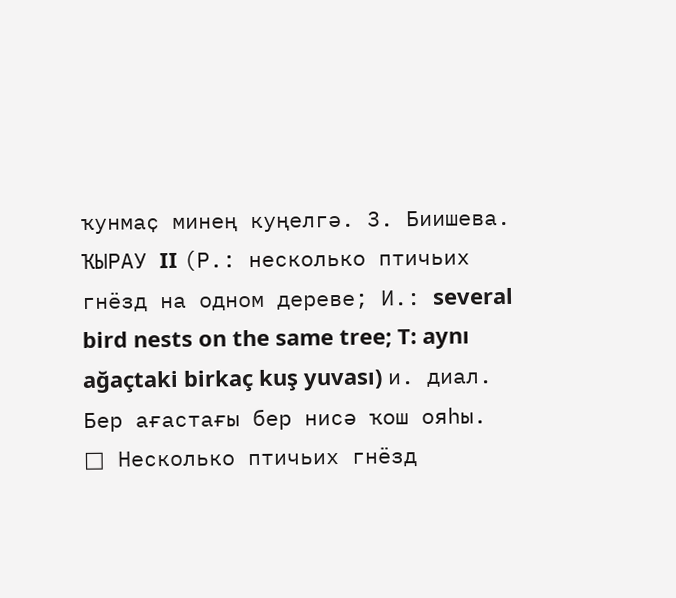ҡунмаҫ минең куңелгә. 3. Биишева.
ҠЫРАУ II (Р.: несколько птичьих гнёзд на одном дереве; И.: several bird nests on the same tree; T: aynı ağaçtaki birkaç kuş yuvası) и. диал.
Бер ағастағы бер нисә ҡош ояһы.
□ Несколько птичьих гнёзд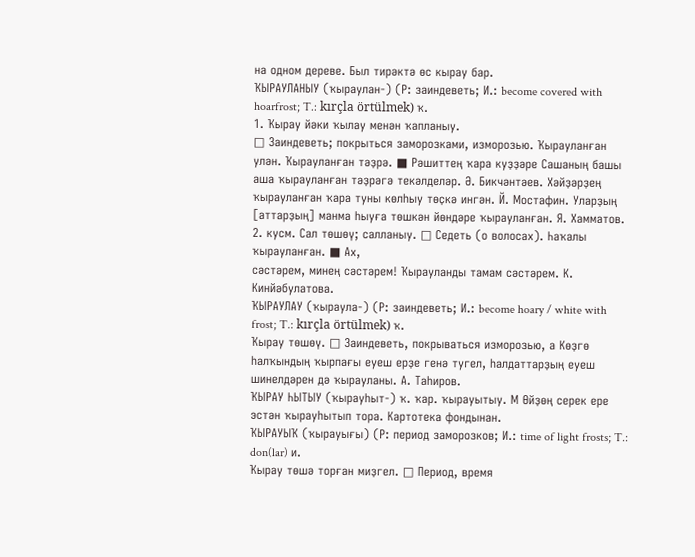на одном дереве. Был тирәктә өс кырау бар.
ҠЫРАУЛАНЫУ (ҡыраулан-) (Р: заиндеветь; И.: become covered with hoarfrost; T.: kırçla örtülmek) ҡ.
1. Ҡырау йәки ҡылау менән ҡапланыу.
□ Заиндеветь; покрыться заморозками, изморозью. Ҡырауланған улән. Ҡырауланған тәҙрә. ■ Рәшиттең ҡара куҙҙәре Сашаның башы аша ҡырауланған тәҙрәгә текәлделәр. Ә. Бикчәнтәев. Хәйҙәрҙең ҡырауланған ҡара туны көлһыу төҫкә ингән. Й. Мостафин. Уларҙың [аттарҙың] манма һыуға төшкән йөндәре ҡырауланған. Я. Хамматов.
2. кусм. Сал төшөү; салланыу. □ Седеть (о волосах). Һаҡалы ҡырауланған. ■ Ах,
сәстәрем, минең сәстәрем! Ҡырауланды тамам сәстәрем. К. Кинйәбулатова.
ҠЫРАУЛАУ (ҡыраула-) (Р: заиндеветь; И.: become hoary / white with frost; T.: kırçla örtülmek) ҡ.
Ҡырау төшөү. □ Заиндеветь, покрываться изморозью, а Көҙгө һалҡындың ҡырпағы еуеш ерҙе генә тугел, һалдаттарҙың еуеш шинелдәрен дә ҡырауланы. А. Таһиров.
ҠЫРАУ ҺЫТЫУ (ҡырауһыт-) ҡ. ҡар. ҡырауытыу. М Өйҙөң серек ере эстән ҡырауһытып тора. Картотека фондынан.
ҠЫРАУЫҠ (ҡырауығы) (Р: период заморозков; И.: time of light frosts; T.: don(lar) и.
Ҡырау төшә торған миҙгел. □ Период, время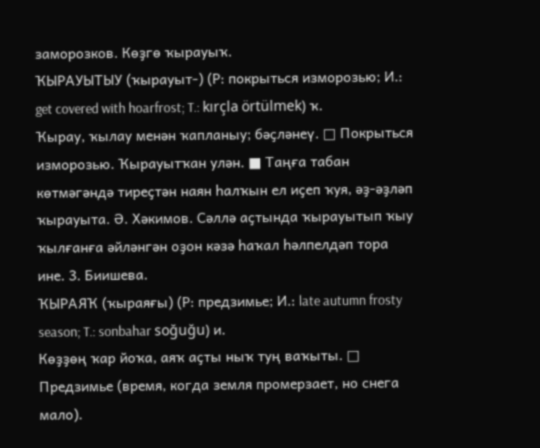заморозков. Көҙгө ҡырауыҡ.
ҠЫРАУЫТЫУ (ҡырауыт-) (Р: покрыться изморозью; И.: get covered with hoarfrost; T.: kırçla örtülmek) ҡ.
Ҡырау, ҡылау менән ҡапланыу; бәҫләнеү. □ Покрыться изморозью. Ҡырауытҡан улән. ■ Таңға табан көтмәгәндә тиреҫтән наян һалҡын ел иҫеп ҡуя, әҙ-әҙләп ҡырауыта. Ә. Хәкимов. Сәллә аҫтында ҡырауытып ҡыу ҡылғанға әйләнгән оҙон кәзә һаҡал һәлпелдәп тора ине. 3. Биишева.
ҠЫРАЯҠ (ҡыраяғы) (Р: предзимье; И.: late autumn frosty season; T.: sonbahar soğuğu) и.
Көҙҙөң ҡар йоҡа, аяҡ аҫты ныҡ туң ваҡыты. □ Предзимье (время, когда земля промерзает, но снега мало).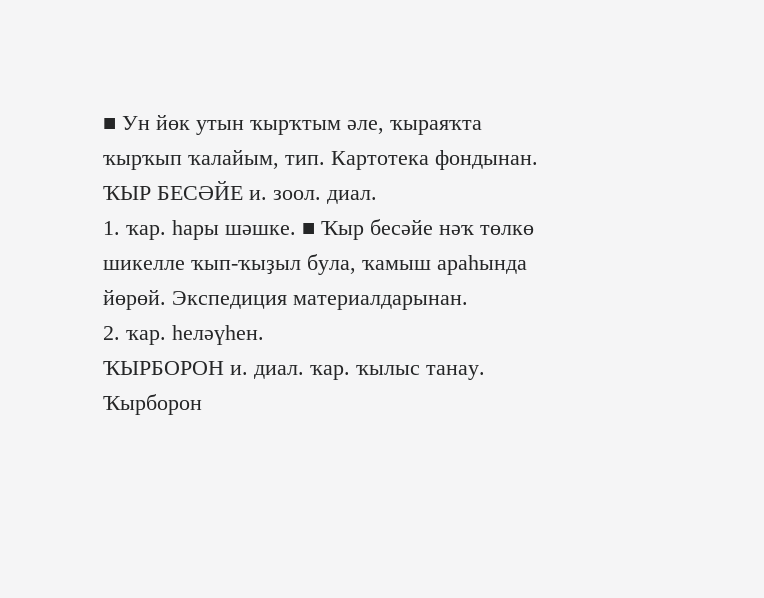■ Ун йөк утын ҡырҡтым әле, ҡыраяҡта ҡырҡып ҡалайым, тип. Картотека фондынан.
ҠЫР БЕСӘЙЕ и. зоол. диал.
1. ҡар. һары шәшке. ■ Ҡыр бесәйе нәҡ төлкө шикелле ҡып-ҡыҙыл була, ҡамыш араһында йөрөй. Экспедиция материалдарынан.
2. ҡар. һеләүһен.
ҠЫРБОРОН и. диал. ҡар. ҡылыс танау. Ҡырборон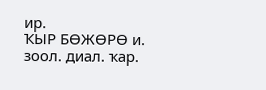ир.
ҠЫР БӨЖӨРӨ и. зоол. диал. ҡар.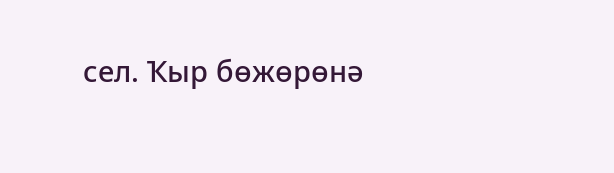сел. Ҡыр бөжөрөнә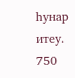һунар итеу.
750